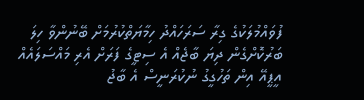ފުވައްމުލަކުގެ ގިރާ ސަރަހައްދު ހިމާޔަތްކުރުމަށް ބޭނުންވާ ހިލަ ބަރުކޮށްގެން ދިޔަ ބާޖެއް އެ ސިޓީގެ ފަރަށް އެރި މައްސަލައެއް އީޕީއޭ އިން ތަހުގީގު ނުކުރަނީސް އެ ބާޖު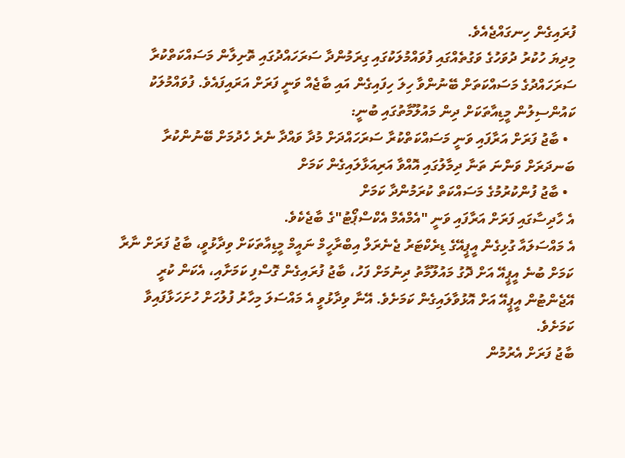ފުރައިގެން ހިނގައްޖެއެވެ.
މިދިޔަ ހުކުރު ދުވަހުގެ ވަގުތެއްގައި ފުވައްމުލަކުގައި ގިރަމުންދާ ސަރަހައްދުގައި ތޮށިލާން މަސައްކަތްކުރާ ސަރަހައްދުގެ މަސައްކަތަށް ބޭނުންވާ ހިލަ ހިފައިގެން އައި ބާޖެއް ވަނީ ފަރަށް އަރައިފައެވެ. ފުވައްމުލަކު ކައުންސިލުން މީޑިއާތަކަށް ދިން މައުލޫމާތުގައި ބުނީ:
  • ބާޖު ފަރަށް އަރާފައި ވަނީ މަސައްކަތްކުރާ ސަރަހައްދަށް މުދާ ވައްދާ ނެރެ ހެދުމަށް ބޭނުންކުރާ ބަނދަރަށް ވަންނަ ތަނާ ދިމާލުގައި އޮއްވާ އަރިއަޅާލައިގެން ކަމަށް
  • ބާޖު ފުންކުރުމުގެ މަސައްކަތް ކުރަމުންދާ ކަމަށް
އެ ހާދިސާގައި ފަރަށް އަރާފައި ވަނީ "އެމްއެމް އެކްސްޕޯޓު"ގެ ބާޖެކެވެ.
އެ މައްސަލައާ ގުޅިގެން އީޕީއޭގެ ޑިރެކްޓަރު ޖެނެރަލް އިބްރާހީމް ނައީމް މީޑިއާތަކަށް ވިދާޅުވީ، ބާޖު ފަރަށް ނާރާ ކަމަށް ބުނެ އީޕީއޭ އަށް ދޮގު މައުލޫމާތު ދިނުމަށް ފަހު، ބާޖު ފުރައިގެން ގޮސްފި ކަމަށާއި، އެކަން ކުރީ އޭޖެންޓުން އީޕީއޭ އަށް އޮޅުވާލައިގެން ކަމަށެވެ. އޭނާ ވިދާޅުވީ އެ މައްސަލަ މިހާރު ފުލުހަށް ހުށަހަޅާފައިވާ ކަމަށެވެ.
ބާޖު ފަރަށް އެރުމުން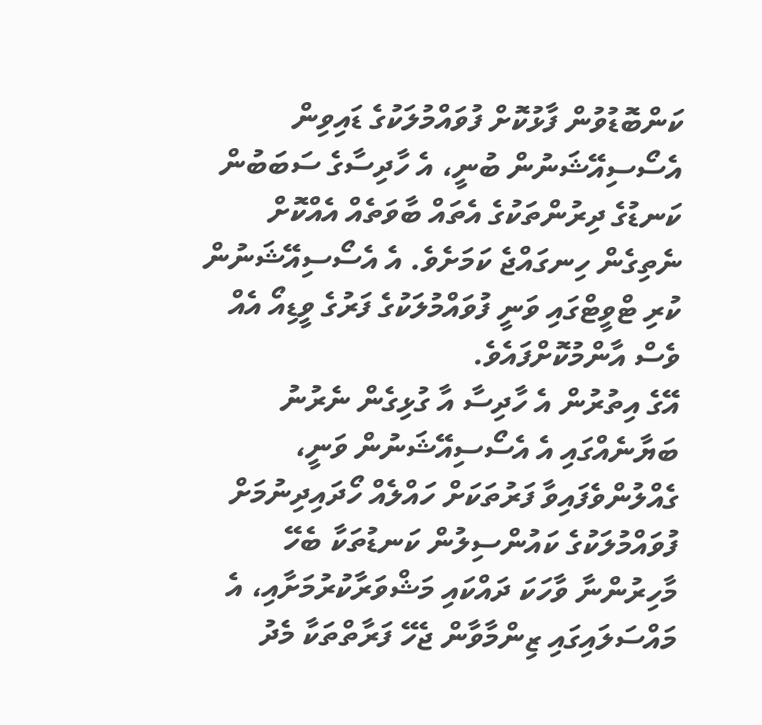ކަންބޮޑުވުން ފާޅުކޮށް ފުވައްމުލަކުގެ ޑައިވިން އެސޯސިއޭޝަނުން ބުނީ، އެ ހާދިސާގެ ސަބަބުން ކަނޑުގެ ދިރުންތަކުގެ އެތައް ބާވަތެއް އެއްކޮށް ނެތިގެން ހިނގައްޖެ ކަމަށެވެ. އެ އެސޯސިއޭޝަނުން ކުރި ޓްވީޓްގައި ވަނީ ފުވައްމުލަކުގެ ފަރުގެ ވީޑިއޯ އެއް ވެސް އާންމުކޮށްފައެވެ.
އޭގެ އިތުރުން އެ ހާދިސާ އާ ގުޅިގެން ނެރުނު ބަޔާނެއްގައި އެ އެސޯސިއޭޝަނުން ވަނީ، ގެއްލުންވެފައިވާ ފަރުތަކަށް ހައްލެއް ހޯދައިދިނުމަށް ފުވައްމުލަކުގެ ކައުންސިލުން ކަނޑުތަކާ ބެހޭ މާހިރުންނާ ވާހަކަ ދައްކައި މަޝްވަރާކުރުމަށާއި، އެ މައްސަލައިގައި ޒިންމާވާން ޖެހޭ ފަރާތްތަކާ މެދު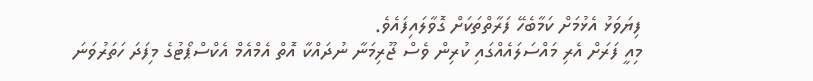ފިޔަވަޅު އެޅުމަށް ކަމާބެހޭ ފަރާތްތަކަށް ގޮވާލައިފައެވެ.
މިއީ ފަރަށް އެރި މައްސަލައެއްގައި ކުރިން ވެސް ޖޫރިމަނާ ނުދައްކާ އޮތް އެމްއެމް އެކްސްޕޯޓުގެ މިފަދަ ހަތަރުވަނަ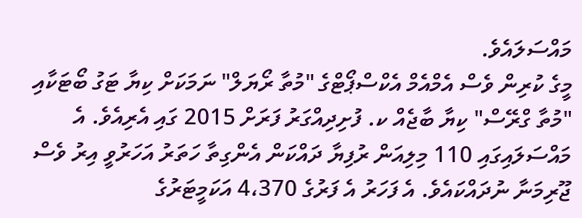މައްސަލައެވެ.
މީގެ ކުރިން ވެސް އެމްއެމް އެކްސްޕޯޓްގެ "މުތާ ރޯޔަލް" ނަމަކަށް ކިޔާ ޓަގު ބޯޓަކާއި "މުތާ ގްރޭސް" ކިޔާ ބާޖެއް ކ. ފުށިދިއްގަރު ފަރަށް 2015 ގައި އެރިއެވެ. އެ މައްސަލައިގައި 110 މިލިއަން ރުފިޔާ ދައްކަން އެންގިތާ ހަތަރު އަހަރުވީ އިރު ވެސް ޖޫރިމަނާ ނުދައްކައެވެ. އެ ފަހަރު އެ ފަރުގެ 4،370 އަކަމީޓަރުގެ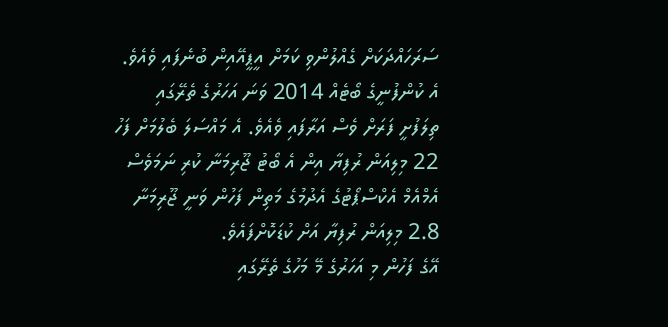ސަރަހައްދަކަށް ގެއްލުންވި ކަމަށް އީޕީއޭއިން ބުނެފައި ވެއެވެ.
އެ ކުންފުނީގެ ބޯޓެއް 2014 ވަނަ އަހަރުގެ ތެރޭގައި ތިލަފުށީ ފަރަށް ވެސް އަރާފައި ވެއެވެ. އެ މައްސަލަ ބެލުމަށް ފަހު 22 މިލިއަން ރުފިޔާ އިން އެ ބޯޓު ޖޫރިމަނާ ކުރި ނަމަވެސް އެމްއެމް އެކްސްޕޯޓުގެ އެދުމުގެ މަތިން ފަހުން ވަނީ ޖޫރިމަނާ 2.8 މިލިއަން ރުފިޔާ އަށް ކުޑަކޮށްފައެވެ.
އޭގެ ފަހުން މި އަހަރުގެ މޭ މަހުގެ ތެރޭގައި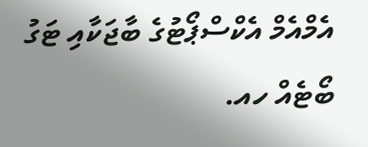އެމްއެމް އެކްސްޕޯޓުގެ ބާޖަކާއި ޓަގު ބޯޓެއް ހއ.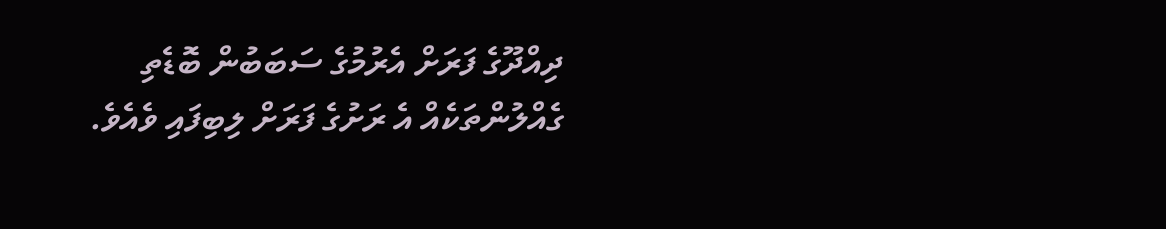ދިއްދޫގެ ފަރަށް އެރުމުގެ ސަބަބުން ބޮޑެތި ގެއްލުންތަކެއް އެ ރަށުގެ ފަރަށް ލިބިފައި ވެއެވެ.